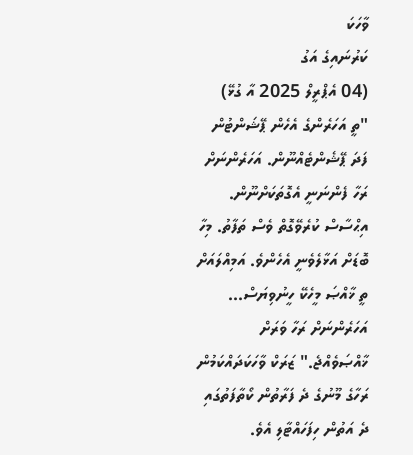ވާހަކަ
ކަރުނައިގެ އަގު
(04 އެޕްރީލް 2025 އާ ގުޅޭ)
"ތީ އަހަރެންގެ އެހެން ޕޭޝަންޓުން ފަދަ ޕޭޝެންޓެއްނޫން. އަހަރެންނަށް ރަހާ ފެންނަނީ އެގޮތަކަށްނޫން. އިޙްސާސް ކުރެވޭގޮތް ވެސް ތަފާތު. މިހާ ބޮޑަށް އަޅާލެވެނީ އެހެންވެ. އަމިއްލައަށް ތީ ޚާއްޞަ މީހެކޭ ހީނުވިޔަސް... އަހަރެންނަށް ރަހާ ވަރަށް ޚާއްޞަވެއްޖެ." ޒަރަކް ވާހަކަދައްކަމުން ރަހާގެ މޫނުގެ ދެ ފަރާތުން ކޯތާފަތުގައި ދެ އަތުން ހިފަހައްޓާލި އެވެ.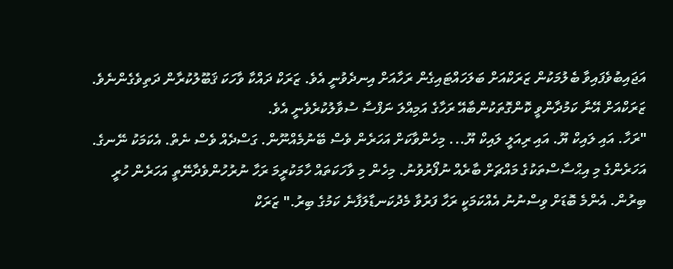އަޖައިބުވެފައިވާ ބެލުމަކުން ޒަރަކްއަށް ބަލަހައްޓައިގެން ރަހާއަށް އިނދެވުނީ އެވެ. ޒަރަކް ދައްކާ ވާހަކަ ޤަބޫލުކުރާން ދަތިވެގެންނެވެ. ޒަރަކްއަށް އޭނާ ކަމުދާންވީ ކޮންގޮތަކުންބާއޭ ރަހާގެ އަމިއްލަ ނަފްސާ ސުވާލުކުރެވެނީ އެވެ.
"ރަހާ. އައި ލައިކް ޔޫ. އައި ރިއަލީ ލައިކް ޔޫ... މިހެންވާކަށް އަހަރެން ވެސް ބޭނުމެއްނޫން. ގަސްދެއް ވެސް ނެތް. އެކަމަކު ނޭނގެ. އަހަރެންގެ މި އިޙްސާސްތަކުގެ މައްޗަށް ބާރެއް ނުފޯރުވުނު. މިހެން މި ވާހަކަތައް ހާމަކުރީމަ ރަހާ ނުރުހުންވެދާނޭތީ އަހަރެން ހުރީ ބިރުން. އެންމެ ބޮޑަށް ވިސްނުނު އެއްކަމަކީ ރަހާ ފަރުވާ މެދުކަނޑާލަފާނެ ކަމުގެ ބިރު." ޒަރަކް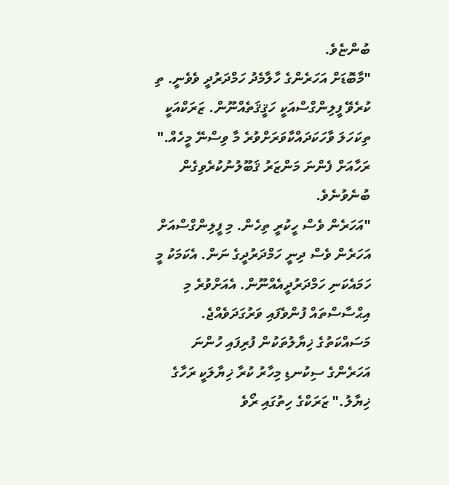ބުންޏެވެ.
"މާބޮޑަށް އަހަރެންގެ ހާލާމެދު ހަމްދަރުދީ ވެވެނީ. ތި ކުރެވޭ ފީލިންގްސްއަކީ ހަޤީޤަތެއްނޫން. ޒަރަކްއަކީ ތިކަހަލަ ވާހަކަދައްކާވަރަށްވުރެ މާ ވިސްނޭ މީހެއް." ރަހާއަށް ފެންނަ މަންޒަރު ޤަބޫލުނުކުރެވިގެން ބުނެވުނެވެ.
"އަހަރެން ވެސް ހީކުރީ ތިހެން. މި ފީލިންގްސްއަށް އަހަރެން ވެސް ދިނީ ހަމްދަރުދީގެ ނަން. އެކަމަކު މީ ހަމައެކަނި ހަމްދަރުދީއެއްނޫން. އެއަށްވުރެ މި އިޙްސާސްތައް ފުންވެފައި ވަރުގަދަވެއްޖެ. މަސައްކަތުގެ ޚިޔާލުތަކުން ފުރިފައި ހުންނަ އަހަރެންގެ ސިކުނޑި މިހާރު ކުރާ ޚިޔާލަކީ ރަހާގެ ޚިޔާލު." ޒަރަކްގެ ހިތުގައި ރޯވެ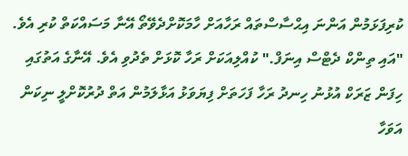ކުރިފަޅަމުން އަންނަ އިޙްސާސްތައް ރަހާއަށް ހާމަކޮށްދެވޭތޯ އޭނާ މަސައްކަތް ކުރި އެވެ.
"އައި ތިންކް ދެޓްސް އިނަފް." ކުއްލިއަކަށް ރަހާ ކޮޅަށް ތެދުވި އެވެ. އޭނާގެ އަތުގައި ހިފަން ޒަރަކް އުޅުނު ހިނދު ރަހާ ފަހަތަށް ފިޔަވަޅު އަޅާލަމުން އަތް ދުރުކޮށްލީ ނިކަން އަވަހާ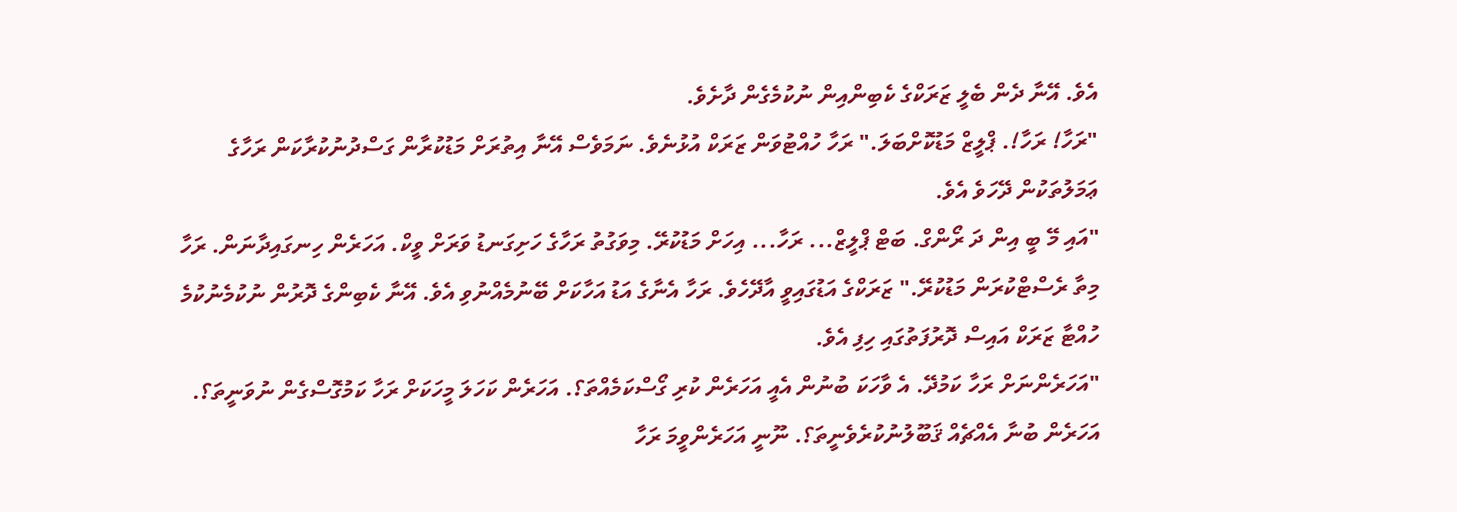އެވެ. އޭނާ ދެން ބެލީ ޒަރަކްގެ ކެބިންއިން ނުކުމެގެން ދާށެވެ.
"ރަހާ! ރަހާ!. ޕްލީޒް މަޑުކޮށްބަލަ." ރަހާ ހުއްޓުވަން ޒަރަކް އުޅުނެވެ. ނަމަވެސް އޭނާ އިތުރަށް މަޑުކުރާން ގަސްދުނުކުރާކަން ރަހާގެ ޢަމަލުތަކުން ދޭހަވެ އެވެ.
"އައި މޭ ބީ އިން ދަ ރޯންގް. ބަޓް ޕްލީޒް... ރަހާ... އިހަށް މަޑުކުރޭ. މިވަގުތު ރަހާގެ ހަށިގަނޑު ވަރަށް ވީކް. އަހަރެން ހިނގައިދާނަން. ރަހާ މިތާ ރެސްޓްކުރަން މަޑުކުރޭ." ޒަރަކްގެ އަޑުގައިވީ އާދޭހެވެ. ރަހާ އެނާގެ އަޑު އަހާކަށް ބޭނުމެއްނުވި އެވެ. އޭނާ ކެބިންގެ ދޮރުން ނުކުމެނުކުމެ ހުއްޓާ ޒަރަކް އައިސް ދޮރުފަތުގައި ހިފި އެވެ.
"އަހަރެންނަށް ރަހާ ކަމުދޭ. އެ ވާހަކަ ބުނުން އެއީ އަހަރެން ކުރި ގޯސްކަމެއްތަ؟. އަހަރެން ކަހަލަ މީހަކަށް ރަހާ ކަމުގޮސްގެން ނުވަނީތަ؟. އަހަރެން ބުނާ އެއްޗެއް ޤަބޫލުނުކުރެވެނީތަ؟. ނޫނީ އަހަރެންވީމަ ރަހާ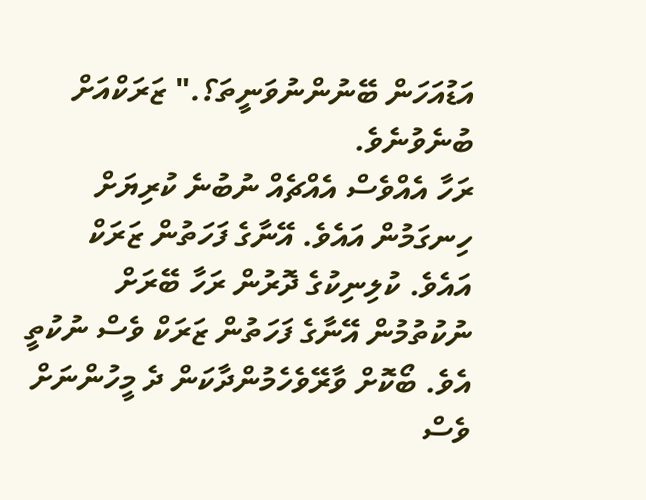އަޑުއަހަން ބޭނުންނުވަނީތަ؟." ޒަރަކްއަށް ބުނެވުނެވެ.
ރަހާ އެއްވެސް އެއްޗެއް ނުބުނެ ކުރިޔަށް ހިނގަމުން އައެވެ. އޭނާގެ ފަހަތުން ޒަރަކް އައެވެ. ކުލިނިކުގެ ދޮރުން ރަހާ ބޭރަށް ނުކުތުމުން އޭނާގެ ފަހަތުން ޒަރަކް ވެސް ނުކުތީ އެވެ. ބޯކޮށް ވާރޭވެހެމުންދާކަން ދެ މީހުންނަށް ވެސް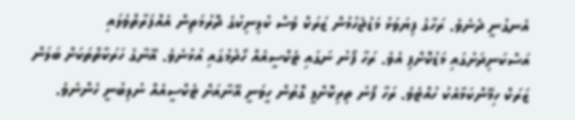އެނގުނީ ދެނެވެ. ރަހާގެ ފިޔަވަޅު މަޑުޖެހުމުން ޒަރަކް ވެސް ކުލިނިކުގެ ދޮރުމަތިން އެއްފަރާތްވެލައި އަސްކަނިދަށުގައި މަޑުކޮށްފި އެވެ. ރަހާ ފޯނު ނަގައި ޓެކްސީއެއް ހޯދުމުގައި އުޅުނެވެ. އޭނާގެ ހަރަކާތްތަކަށް ބަލަން ޒަރަކް ހިމޭންކަމާއެކު ހުއްޓެވެ. ރަހާ ފޯނު ތިރިކޮށްލީ ގޮތުން ހީވަނީ އޭނާއަށް ޓެކްސީއެއް ނުލިބުނީ ހެންނެވެ.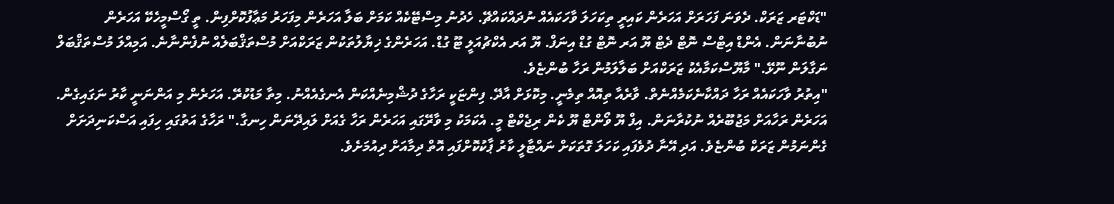"ޑަކްޓަރ ޒަރަކް. ދެވަނަ ފަހަރަށް އަހަރެން ކައިރީ ތިކަހަލަ ވާހަކައެއް ނުދައްކައްޗޭ. ހެދުނު މިސްޓޭކެއް ކަމަށް ބަލާ އަހަރެން މިފަހަރު މަޢާފުކޮށްފިން. ތީ ގޯސްމީހެކޭ އަހަރެން ނުބުނާނަން. އެންޑް އިޓްސް ނޮޓް ދެޓް ޔޫ އަރ ނޮޓް ގުޑް އިނަފް. ޔޫ އަރ އެކްޗުއަލީ ޓޫ ގުޑް. އަހަރެންގެ ޚިޔާލުތަކުން ޒަރަކްއަށް މުސްތަޤްބަލެއް ނުފެންނާނެ. އަމިއްލަ މުސްތަޤްބަލް ނަގާލަން ނޫޅޭ." މާޔޫސްކަމާއެކު ޒަރަކްއަށް ބަލާލަމުން ރަހާ ބުންޏެވެ.
"އިތުރު ވާހަކައެއް ރަހާ ދައްކާނެކަމެއްނެތް. ވާރެއާ ތިއޮއް ތިމެނީ. މިކޮޅަށް އާދޭ. ފިންޏަކީ ރަހާގެ ދުޝްމިނެއްކަން އެނގެއެއްނު. މިތާ މަޑުކުރޭ. އަހަރެން މި އަންނަނީ ކާރު ނަގައިގެން. އަހަރެން ރަހާއަށް މަޖުބޫރެއް ނުކުރާނަން. އިފް ޔޫ ވޯންޓް ޔޫ ކެން ރިޖެކްޓް މީ. އެކަމަކު މި ވާރޭގައި އަހަރެން ރަހާ ގެއަށް ލައިދޭނަން ހިނގާ." ރަހާގެ އަތުގައި ހިފައި އަސްކަނިދަށަށް ގެންނަމުން ޒަރަކް ބުންޏެވެ. އަދި އޭނާ ދުވެފައި ކަހަލަ ގޮތަކަށް ނައްޓާލީ ކާރު ޕާކުކޮށްފައި އޮތް ދިމާއަށް ދިއުމަށެވެ.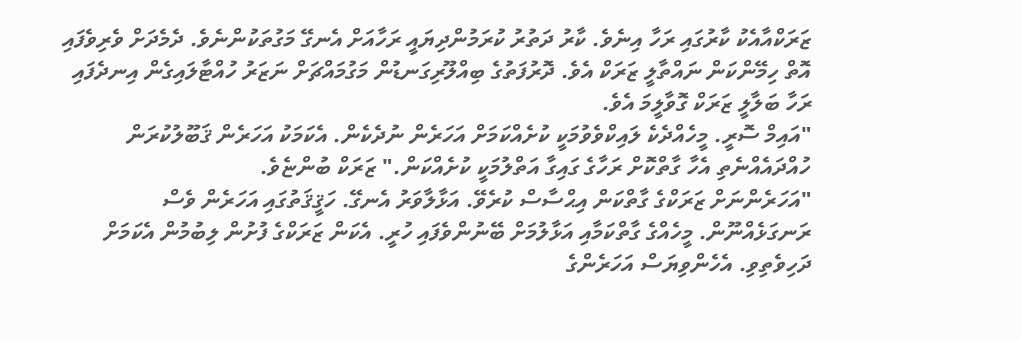ޒަރަކްއާއެކު ކާރުގައި ރަހާ އިނެވެ. ކާރު ދަތުރު ކުރަމުންދިޔައީ ރަހާއަށް އެނގޭ މަގުތަކުންނެވެ. ދެމެދަށް ވެރިވެފައި އޮތް ހިމޭންކަން ނައްތާލީ ޒަރަކް އެވެ. ދޮރުފަތުގެ ބިއްލޫރިގަނޑުން މަގުމައްޗަށް ނަޒަރު ހުއްޓާލައިގެން އިނދެފައި ރަހާ ބަލާލީ ޒަރަކް ގޮވާލީމަ އެވެ.
"އައިމް ސޮރީ. މީހެއްދެކެ ލައިކްވެވުމަކީ ކުށެއްކަމަށް އަހަރެން ނުދެކެން. އެކަމަކު އަހަރެން ޤަބޫލުކުރަން ހުއްދައެއްނެތި އެހާ ގާތްކޮށް ރަހާގެ ގައިގާ އަތްލުމަކީ ކުށެއްކަން." ޒަރަކް ބުންޏެވެ.
"އަހަރެންނަށް ޒަރަކްގެ ގާތްކަން އިޙްސާސް ކުރެވޭ. އަޅާލާވަރު އެނގޭ. ހަޤީޤަތުގައި އަހަރެން ވެސް ރަނގަޅެއްނޫން. މީހެއްގެ ގާތްކަމާއި އަޅާލުމަށް ބޭނުންވެފައި ހުރީ. އެކަން ޒަރަކްގެ ފުށުން ލިބުމުން އެކަމަށް ދަހިވެތިވި. އެހެންވިޔަސް އަހަރެންގެ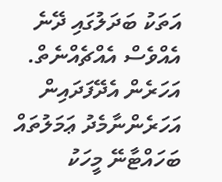އަތަކު ބަދަލުގައި ދޭނެ އެއްވެސް އެއްޗެއްނެތް. އަހަރެން އެދޭފަދައިން އަހަރެންނާމެދު ޢަމަލުތައް ބަހައްޓާނޭ މީހަކު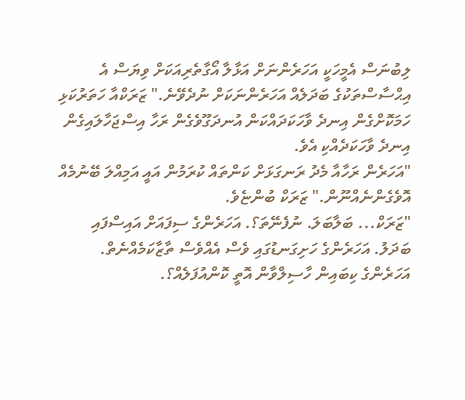ލިބުނަސް އެމީހަކީ އަހަރެންނަށް އަޅާލާ އޯގާތެރިއަކަށް ވިޔަސް އެ އިޙްސާސްތަކުގެ ބަދަލެއް އަހަރެންނަކަށް ނުދެވޭނެ." ޒަރަކްއާ ހަތަރުކަޅި ހަމަކޮށްގެން އިނދެ ވާހަކަދައްކަން އުނދަގޫވެގެން ރަހާ އިސްޖަހާލައިގެން އިނދެ ވާހަކަދެއްކި އެވެ.
"އަހަރެން ރަހާއާ މެދު ރަނގަޅަށް ކަންތައް ކުރަމުން އައީ އަމިއްލަ ބޭނުމެއް އޮވެގެންނެއްނޫން." ޒަރަކް ބުންޏެވެ.
"ޒަރަކް... ބަލާބަލަ. ނުފެނޭތަ؟. އަހަރެންގެ ސިފައަށް އައިސްފައި ބަދަލު. އަހަރެންގެ ހަށިގަނޑުގައި ވެސް އެއްވެސް ތާޒާކަމެއްނެތް. އަހަރެންގެ ކިބައިން ހާސިލްވާން އޮތީ ކޮންއުފަލެއް؟.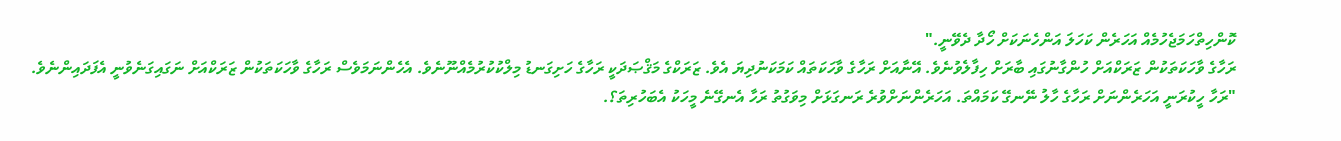ކޮންހިތްހަމަޖެހުމެއް އަހަރެން ކަހަލަ އަންހެނަކަށް ހޯދާ ދެވޭނީ."
ރަހާގެ ވާހަކަތަކުން ޒަރަކްއަށް ހުންގާނުގައި ބާރަށް ހިފާލެވުނެވެ. އޭނާއަށް ރަހާގެ ވާހަކަތައް ކަމަކަނުދިޔަ އެވެ. ޒަރަކްގެ މަޤްޞަދަކީ ރަހާގެ ހަށިގަނޑު މިލްކުކުރުމެއްނޫނެވެ. އެހެންނަމަވެސް ރަހާގެ ވާހަކަތަކުން ޒަރަކްއަށް ނަގައިގަނެވުނީ އެފަދައިންނެވެ.
"ރަހާ ހީކުރަނީ އަހަރެންނަށް ރަހާގެ ހާލު ނޭނގޭ ކަމައްތަ. އަހަރެންނަށްވުރެ ރަނގަޅަށް މިވަގުތު ރަހާ އެނގޭނެ މީހަކު އެބަހުރިތަ؟.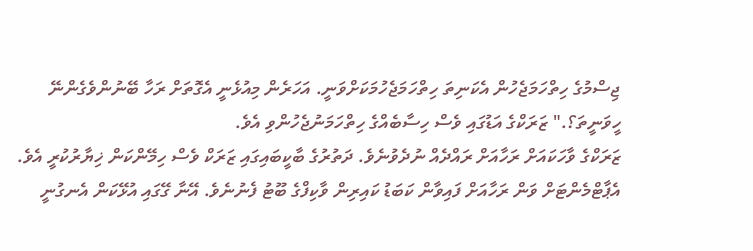ޖިސްމުގެ ހިތްހަމަޖެހުން އެކަނިތަ ހިތްހަމަޖެހުމަކަށްވަނީ. އަހަރެން މިއުޅެނީ އެގޮތަށް ރަހާ ބޭނުންވެގެންނޭ ހީވަނީތަ؟." ޒަރަކްގެ އަޑުގައި ވެސް ހިސާބެއްގެ ހިތްހަމަނުޖެހުންވި އެވެ.
ޒަރަކްގެ ވާހަކައަށް ރަހާއަށް ރައްދެއް ނުދެވުނެވެ. ދަތުރުގެ ބާކީބައިގައި ޒަރަކް ވެސް ހިމޭންކަން ޚިޔާރުކުރީ އެވެ.
އެޕާޓްމެންޓަށް ވަން ރަހާއަށް ފައިވާން ކަބަޑު ކައިރިން ވާކިފްގެ ބޫޓު ފެނުނެވެ. އޭނާ ގޭގައި އުޅޭކަން އެނގުނީ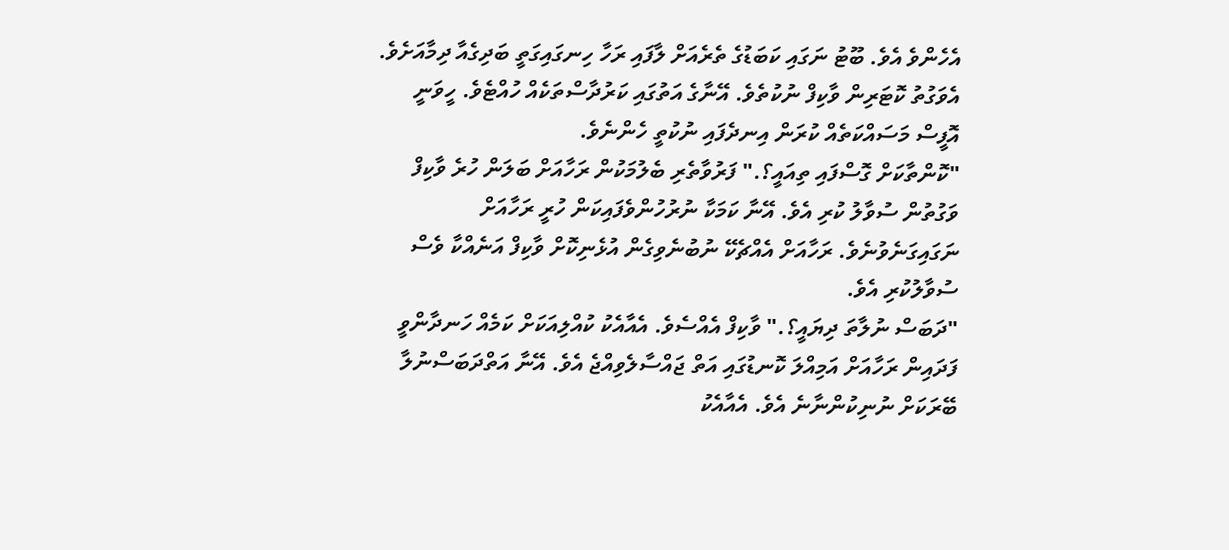އެހެންވެ އެވެ. ބޫޓު ނަގައި ކަބަޑުގެ ތެރެއަށް ލާފައި ރަހާ ހިނގައިގަތީ ބަދިގެއާ ދިމާއަށެވެ. އެވަގުތު ކޮޓަރިން ވާކިފް ނުކުތެވެ. އޭނާގެ އަތުގައި ކަރުދާސްތަކެއް ހުއްޓެވެ. ހީވަނީ އޮފީސް މަސައްކަތެއް ކުރަން އިނދެފައި ނުކުތީ ހެންނެވެ.
"ކޮންތާކަށް ގޮސްފައި ތިއައީ؟." ފަރުވާތެރި ބެލުމަކުން ރަހާއަށް ބަލަން ހުރެ ވާކިފް ވަގުތުން ސުވާލު ކުރި އެވެ. އޭނާ ކަމަކާ ނުރުހުންވެފައިކަން ހުރީ ރަހާއަށް ނަގައިގަނެވުނެވެ. ރަހާއަށް އެއްޗެކޭ ނުބުނެވިގެން އުޅެނިކޮށް ވާކިފް އަނެއްކާ ވެސް ސުވާލުކުރި އެވެ.
"ދަބަސް ނުލާތަ ދިޔައީ؟." ވާކިފް އެއްސެވެ. އެއާއެކު ކުއްލިއަކަށް ކަމެއް ހަނދާންވީ ފަދައިން ރަހާއަށް އަމިއްލަ ކޮނޑުގައި އަތް ޖައްސާލެވިއްޖެ އެވެ. އޭނާ އަތްދަބަސްނުލާ ބޭރަކަށް ނުނިކުންނާނެ އެވެ. އެއާއެކު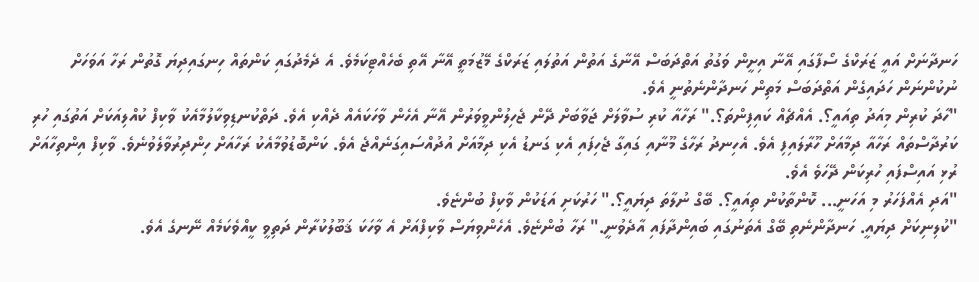ހަނދާނަށް އައީ ޒަރަކްގެ ސޯފާގައި އޭނާ އިށީން ވަގުތު އަތްދަބަސް އޭނާގެ އަތުން އަތުލައި ޒަރަކްގެ މޭޒުމަތީ އޭނާ އޭތި ބެހެއްޓިކަމެވެ. އެ ދެމެދުގައި ކަންތައް ހިނގައިދިޔަ ގޮތުން ރަހާ އަވަހަށް ނުކުންނަން ހަދައިގެން އަތްދަބަސް މަތިން ހަނދާންނެތުނީ އެވެ.
"ހާދަ ކުރިން މިއަދު ތިއައީ؟. އެއްޗެއް ކައިފިންތަ؟." ރަހާއާ ކުރި ސުވާލަށް ޖަވާބަށް ދޭން ޖެހިލުންވީވަރުން އޭނާ އެހެން ވާހަކައެއް ދެއްކި އެވެ. ދަތްކުނޑިވިކާލުމާއެކު ވާކިފް ކުއްލިއަކަށް އަތުގައި ހުރި ކަރުދާސްތައް ރަހާއާ ދިމާއަށް ހޫރާލައިފި އެވެ. އެހިނދު ރަހާގެ މޫނާއި ގައިގާ ޖެހިފައި އެކި ގަނޑު އެކި ދިމާއަށް އުދުއްސައިގަނެއްޖެ އެވެ. ކަންބޮޑުވުމާއެކު ރަހާއަށް ހިންދިރުވާލެވުނެވެ. ވާކިފް އިންތިހާއަށް ރުޅި އައިސްފައި ހުރިކަން ދޭހަވެ އެވެ.
"އަދި އެއްފަހަރު މި އަހަނީ... ކޮންތާކުން ތިއައީ؟. ބޭގް ނުލާތަ ދިޔައީ؟." ހަރުކަށި އަޑަކުން ވާކިފް ބުންޏެވެ.
"ކުލިނިކަށް ދިޔައީ. ހަނދާންނެތި ބޭގް އެތަނުގައި ބައިންދާފައި އާދެވުނީ." ރަހާ ބުންޏެވެ. އެހެންވިޔަސް ވާކިފްއަށް އެ ވާހަކަ ޤަބޫލުކުރާން ދަތިވީ ކީއްވެކަމެއް ނޭނގެ އެވެ.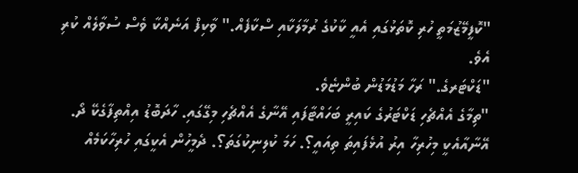"ކޮފީމޭޒުމަތީ ހުރި ކޮތަޅުގައި އެއީ ކާކުގެ ރުމާލަކާއި ސްކާފެއް." ވާކިފް އަނެއްކާ ވެސް ސުވާލެއް ކުރި އެވެ.
"ޑަކްޓަރގެ." ރަހާ މަޑުމަޑުން ބުންޏެވެ.
"ތިމާގެ އެއްޗެހި ޑަކްޓަރުގެ ކައިރީ ބަހައްޓާފައި އޭނާގެ އެއްޗެހި މިގޭގައި. ހާދަބޮޑު އިއްތިފާގެކޭ ދޯ. އޭނާއާއެކީ މިހުރިހާ އިރު އުޅެފައިތަ ތިއައީ؟. ހަމަ ކުލިނިކުގަތަ؟. ދެމީހުން އެކީގައި ހުރިހާކަމެއް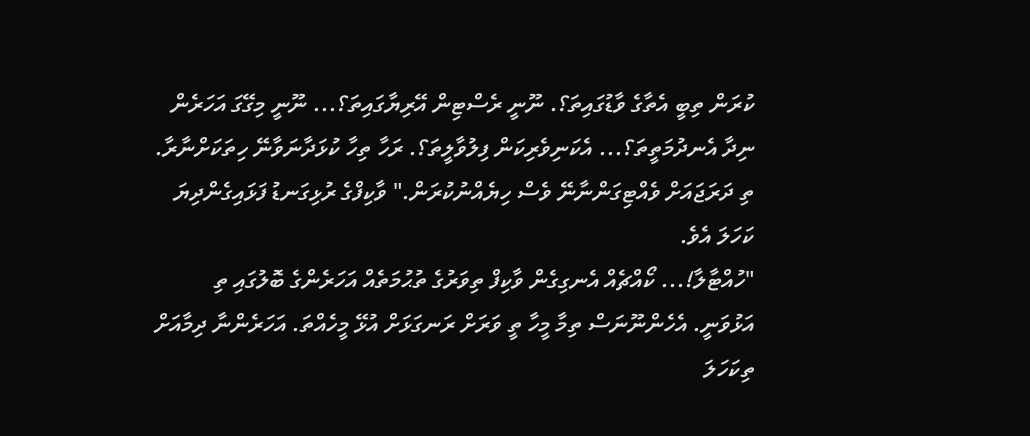ކުރަން ތިބީ އެތާގެ ވާޑުގައިތަ؟. ނޫނީ ރެސްޓިން އޭރިޔާގައިތަ؟... ނޫނީ މިގޭގަ އަހަރެން ނިދާ އެނދުމަތީތަ؟... އެކަނިވެރިކަން ފިލުވާލީތަ؟. ރަހާ ތިހާ ކުޅަދާނަވާނޭ ހިތަކަށްނާރާ. ތި ދަރަޖައަށް ވެއްޓިގަންނާނޭ ވެސް ހިޔެއްނުކުރަން." ވާކިފްގެ ރުޅިގަނޑު ފަޅައިގެންދިޔަ ކަހަލަ އެވެ.
"ހުއްޓާލާ!... ކޯއްޗެއް އެނގިގެން ވާކިފް ތިވަރުގެ ތުޙުމަތެއް އަހަރެންގެ ބޮލުގައި ތި އަޅުވަނީ. އެހެންނޫނަސް ތިމާ މީހާ ތީ ވަރަށް ރަނގަޅަށް އުޅޭ މީހެއްތަ. އަހަރެންނާ ދިމާއަށް ތިކަހަލަ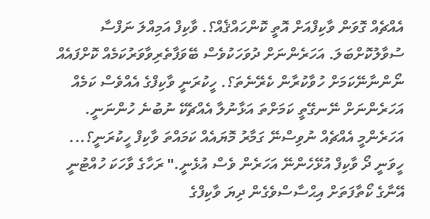އެއްޗެއް ގޮވަން ވާކިފްއަށް އޮތީ ކޮންހައްޤެއް؟. ވާކިފް އަމިއްލަ ނަފްސާ ސުވާލުކޮށްބަލަ. އަހަރެންނަށް ދުވަހަކުވެސް ބޭވަފާތެރިވާވަރުކަމެއް ކޮށްފައެއް ނޯންނާނޭކަމަށް ހުވާކުރާން ކެރޭނެތަ؟. ހީކުރަނީ ވާކިފްގެ އެއްވެސް ކަމެއް އަހަރެންނަށް ނޭނގޭތީ ކަމަށްތަ އަޅާނުލާ އެއްޗެކޭ ނުބުނެ ހުންނަނީ. އަހަރެންމީ އެއްޗެއް ނުވިސްނޭ ގަމާރު މޮޔައެއް ކަމައްތަ ވާކިފް ހީކުރަނީ؟... ހީވަނީ ދޯ ވާކިފް އުޅޭހެންނޭ އަހަރެން ވެސް އުޅެނީ." ރަހާގެ ވާހަކަ ހުއްޓުނީ އޭނާގެ ކޯތާފަތަށް އިޙްސާސްވެގެން ދިޔަ ވާކިފްގެ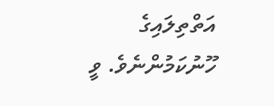އަތްތިލައިގެ ހޫނުކަމުންނެވެ. ވީ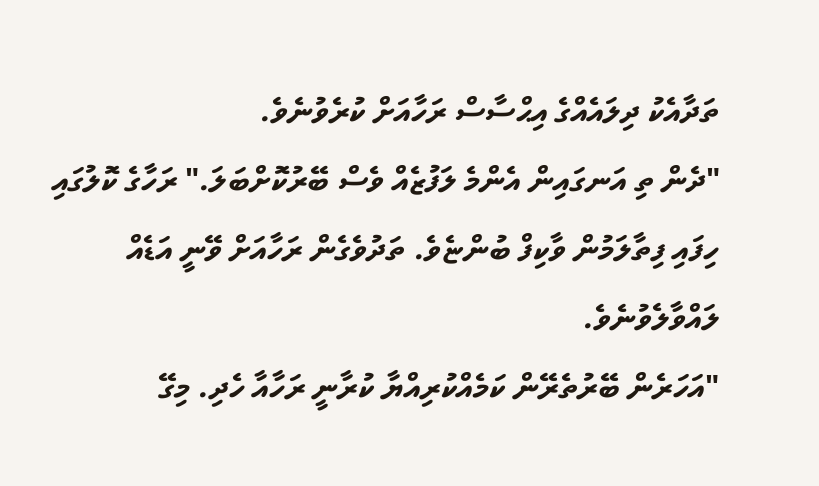ތަދާއެކު ދިލައެއްގެ އިޙްސާސް ރަހާއަށް ކުރެވުނެވެ.
"ދެން ތި އަނގައިން އެންމެ ލަފުޒެއް ވެސް ބޭރުކޮށްބަލަ." ރަހާގެ ކޮލުގައި ހިފައި ފިތާލަމުން ވާކިފް ބުންޏެވެ. ތަދުވެގެން ރަހާއަށް ވޭނީ އަޑެއް ލައްވާލެވުނެވެ.
"އަހަރެން ބޭރުތެރޭން ކަމެއްކުރިއްޔާ ކުރާނީ ރަހާއާ ހެދި. މިގޭ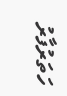ހަތަރުފާރު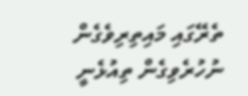ތެރޭގައި މައިތިރިވެގެން ނުހުރެވިގެން ތިއުޅެނީ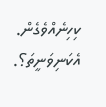ކިހިނެއްވެގެން. އެކަނިވަނީތަ؟.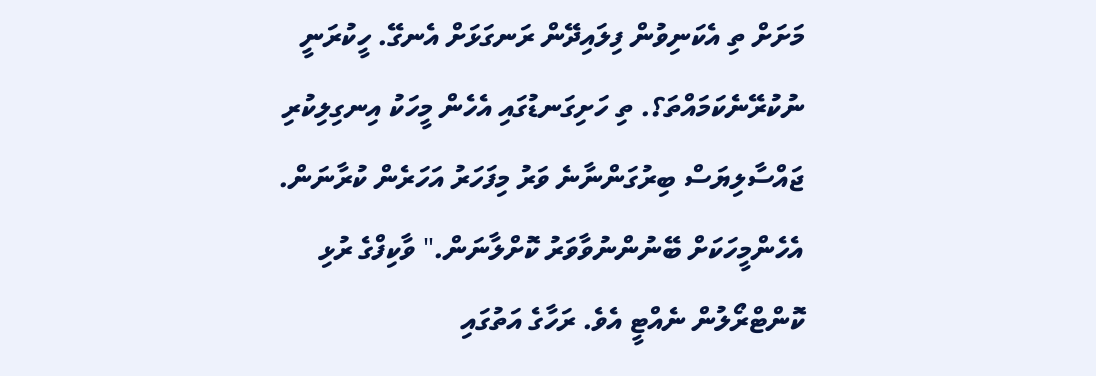މަށަށް ތި އެކަނިވުން ފިލައިދޭން ރަނގަޅަށް އެނގޭ. ހީކުރަނީ ނުކުރޭނެކަމައްތަ؟. ތި ހަށިގަނޑުގައި އެހެން މީހަކު އިނގިލިކުރި ޖައްސާލިޔަސް ބިރުގަންނާނެ ވަރު މިފަހަރު އަހަރެން ކުރާނަން. އެހެންމީހަކަށް ބޭނުންނުވާވަރު ކޮށްލާނަން." ވާކިފްގެ ރުޅި ކޮންޓްރޯލުން ނެއްޓީ އެވެ. ރަހާގެ އަތުގައި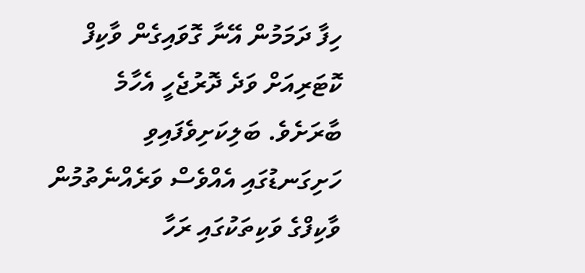ހިފާ ދަމަމުން އޭނާ ގޮވައިގެން ވާކިފް ކޮޓަރިއަށް ވަދެ ދޮރުޖެހީ އެހާމެ ބާރަށެވެ. ބަލިކަށިވެފައިވި ހަށިގަނޑުގައި އެއްވެސް ވަރެއްނެތުމުން ވާކިފްގެ ވަކިތަކުގައި ރަހާ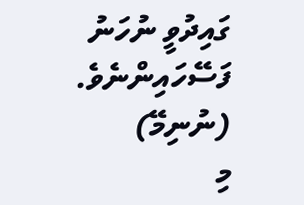ގައިދުވީ ނުހަނު ފަސޭހައިންނެވެ.
(ނުނިމޭ)
މި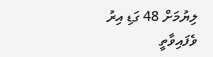ލިޔުމަށް 48 ގަޑި އިރު ވެފައިވާތީ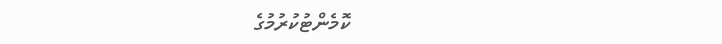ކޮމެންޓުކުރުމުގެ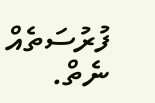ފުރުސަތެއް ނެތް.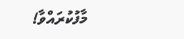މާފުކުރައްވާ!